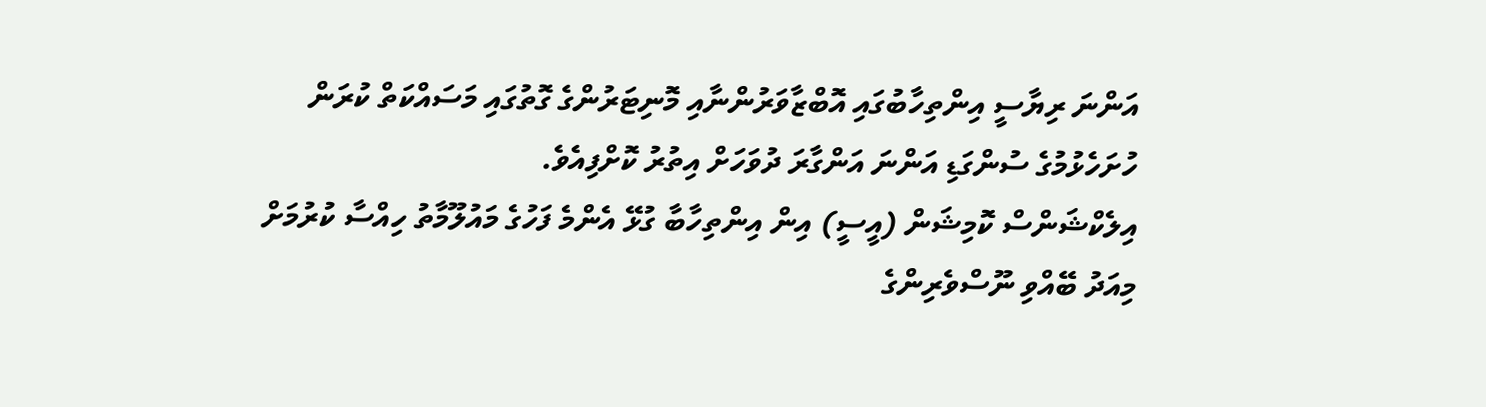އަންނަ ރިޔާސީ އިންތިހާބުގައި އޮބްޒާވަރުންނާއި މޮނިޓަރުންގެ ގޮތުގައި މަސައްކަތް ކުރަން ހުށަހެޅުމުގެ ސުންގަޑި އަންނަ އަންގާރަ ދުވަހަށް އިތުރު ކޮށްފިއެވެ.
އިލެކްޝަންސް ކޮމިޝަން (އީސީ) އިން އިންތިހާބާ ގުޅޭ އެންމެ ފަހުގެ މައުލޫމާތު ހިއްސާ ކުރުމަށް މިއަދު ބޭއްވި ނޫސްވެރިންގެ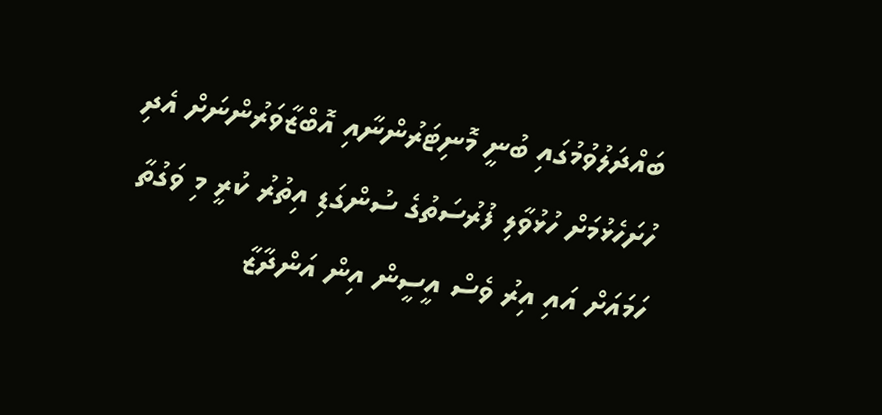ބައްދަލުވުމުގައި ބުނީ މޮނިޓަރުންނާއި އޮބްޒާވަރުންނަށް އެދި ހުށަހެޅުމަށް ހުޅުވާލި ފުރުސަތުގެ ސުންގަޑި އިތުރު ކުރީ މި ވަގުތާ ހަމައަށް އައި އިރު ވެސް އީސީން އިން އަންދާޒާ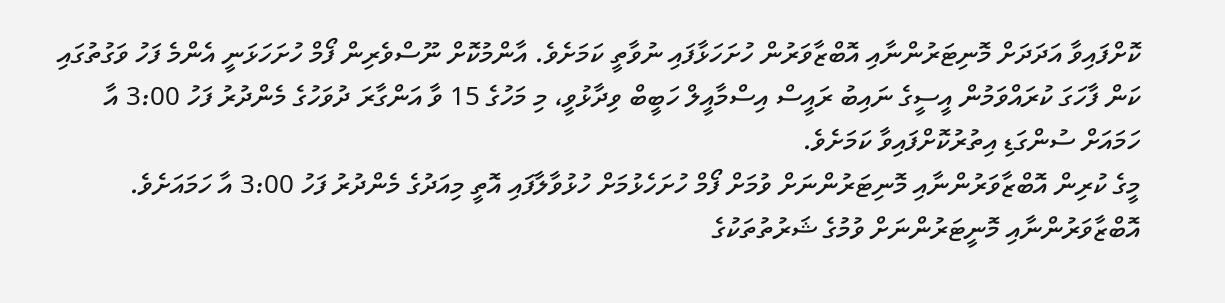ކޮށްފައިވާ އަދަދަށް މޮނިޓަރުންނާއި އޮބްޒާވަރުން ހުށަހަޅާފައި ނުވާތީ ކަމަށެވެ. އާންމުކޮށް ނޫސްވެރިން ފޯމް ހުށަހަޅަނީ އެންމެ ފަހު ވަގުތުގައި ކަން ފާހަގަ ކުރައްވަމުން އީސީގެ ނައިބު ރައީސް އިސްމާއީލް ހަބީބް ވިދާޅުވީ، މި މަހުގެ 15 ވާ އަންގާރަ ދުވަހުގެ މެންދުރު ފަހު 3:00 އާ ހަމައަށް ސުންގަޑި އިތުރުކޮށްފައިވާ ކަމަށެވެ.
މީގެ ކުރިން އޮބްޒާވަރުންނާއި މޮނިޓަރުންނަށް ވުމަށް ފޯމް ހުށަހެޅުމަށް ހުޅުވާލާފައި އޮތީ މިއަދުގެ މެންދުރު ފަހު 3:00 އާ ހަމައަށެވެ.
އޮބްޒާވަރުންނާއި މޮނީޓަރުންނަށް ވުމުގެ ޝަރުތުތަކުގެ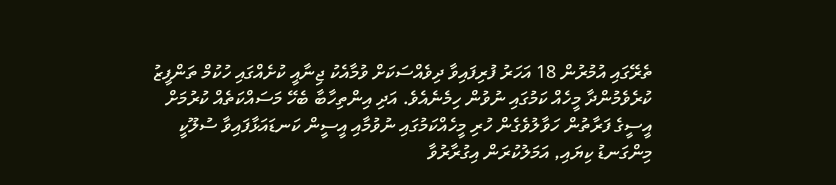ތެރޭގައި އުމުރުން 18 އަހަރު ފުރިފައިވާ ދިވެއްސަކަށް ވުމާއެކު ޖިނާއީ ކުށެއްގައި ހުކުމް ތަންފީޒު ކުރެވެމުންދާ މީހެއް ކަމުގައި ނުވުން ހިމެނެއެވެ. އަދި އިންތިހާބާ ބެހޭ މަސައްކަތެއް ކުރުމަށް އީސީގެ ފަރާތުން ހަވާލުވެގެން ހުރި މީހެއްކަމުގައި ނުވުމާއި އީސީން ކަނޑައަޅާފައިވާ ސުލޫކީ މިންގަނޑު ކިޔައި, އަމަލުކުރަން އިގުރާރުވާ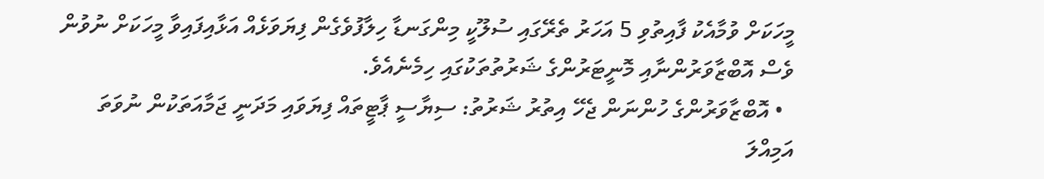މީހަކަށް ވުމާއެކު ފާއިތުވި 5 އަހަރު ތެރޭގައި ސުލޫކީ މިންގަނޑާ ހިލާފުވެގެން ފިޔަވަޅެއް އަޅާއިފައިވާ މީހަކަށް ނުވުން ވެސް އޮބްޒާވަރުންނާއި މޮނީޓަރުންގެ ޝަރުތުތަކުގައި ހިމެނެއެވެ.
  • އޮބްޒާވަރުންގެ ހުންނަން ޖެހޭ އިތުރު ޝަރުތު: ސިޔާސީ ޕާޓީތައް ފިޔަވައި މަދަނީ ޖަމާއަތަކުން ނުވަތަ އަމިއްލަ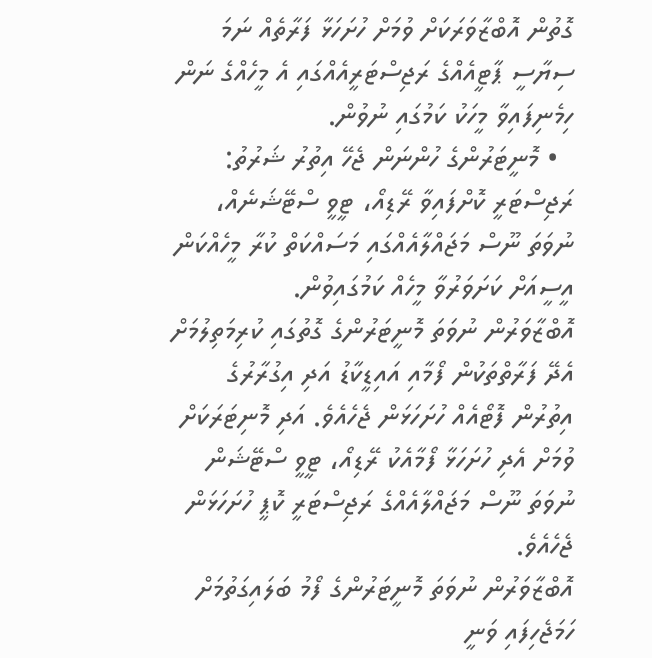ގޮތުން އޮބްޒާވަރަކަށް ވުމަށް ހުށަހަޅާ ފަރާތެއް ނަމަ ސިޔާސީ ޕާޓީއެއްގެ ރަޖިސްޓަރީއެއްގައި އެ މީހެއްގެ ނަން ހިމެނިފައިވާ މީހަކު ކަމުގައި ނުވުން.
  • މޮނީޓަރުންގެ ހުންނަން ޖެހޭ އިތުރު ޝަރުތު: ރަޖިސްޓަރީ ކޮށްފައިވާ ރޭޑިއޯ، ޓީވީ ސްޓޭޝަނެއް، ނުވަތަ ނޫސް މަޖައްލާއެއްގައި މަސައްކަތް ކުރާ މީހެއްކަން އީސީއަށް ކަށަވަރުވާ މީހެއް ކަމުގައިވުން.
އޮބްޒާވަރުން ނުވަތަ މޮނީޓަރުންގެ ގޮތުގައި ކުރިމަތިލުމަށް އެދޭ ފަރާތްތަކުން ފޯމާއި އައިޑީކާޑު އަދި އިގުރާރުގެ އިތުރުން ފޮޓޯއެއް ހުށަހަޅަން ޖެހެއެވެ. އަދި މޮނިޓަރަކަށް ވުމަށް އެދި ހުށަހަޅާ ފޯމާއެކު ރޭޑިއޯ، ޓީވީ ސްޓޭޝަން ނުވަތަ ނޫސް މަޖައްލާއެއްގެ ރަޖިސްޓަރީ ކޮޕީ ހުށަހަޅަން ޖެހެއެވެ.
އޮބްޒާވަރުން ނުވަތަ މޮނީޓަރުންގެ ފޯމު ބަލައިގަތުމަށް ހަމަޖެހިފައި ވަނީ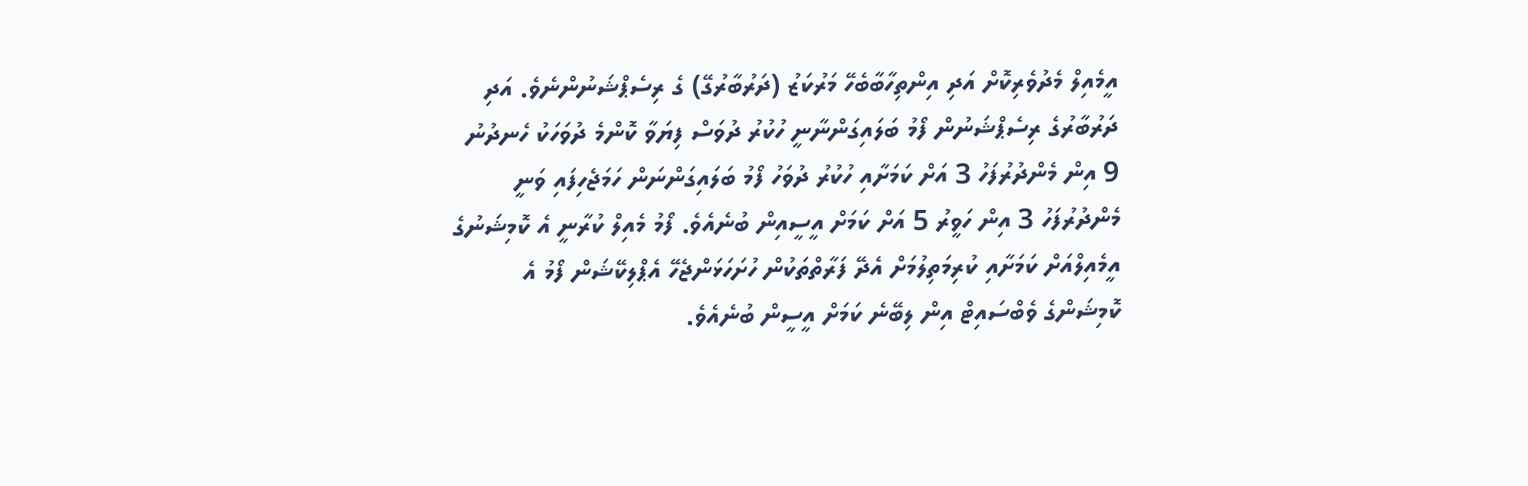އީމެއިލް މެދުވެރިކޮށް އަދި އިންތިހާބާބެހޭ މަރުކަޒު (ދަރުބާރުގޭ) ގެ ރިސެޕްޝަނުންނެވެ. އަދި ދަރުބާރުގެ ރިސެޕްޝަނުން ފޯމު ބަލައިގަންނާނީ ހުކުރު ދުވަސް ފިޔަވާ ކޮންމެ ދުވަހަކު ހެނދުނު 9 އިން މެންދުރުފަހު 3 އަށް ކަމަށާއި ހުކުރު ދުވަހު ފޯމު ބަލައިގަންނަން ހަމަޖެހިފައި ވަނީ މެންދުރުފަހު 3 އިން ހަވީރު 5 އަށް ކަމަށް އީސީއިން ބުނެއެވެ. ފޯމު މެއިލް ކުރާނީ އެ ކޮމިޝަނުގެ އީމެއިލްއަށް ކަމަށާއި ކުރިމަތިލުމަށް އެދޭ ފަރާތްތަކުން ހުށަހަޅަންޖެހޭ އެޕްލިކޭޝަން ފޯމު އެ ކޮމިޝަންގެ ވެބްސައިޓް އިން ލިބޭނެ ކަމަށް އީސީން ބުނެއެވެ.